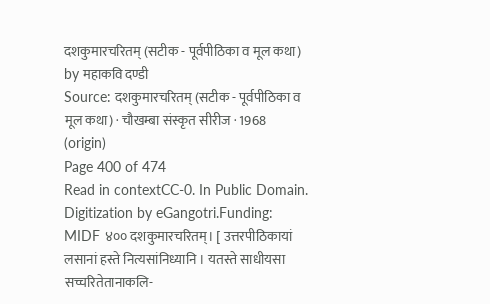दशकुमारचरितम् (सटीक - पूर्वपीठिका व मूल कथा)
by महाकवि दण्डी
Source: दशकुमारचरितम् (सटीक - पूर्वपीठिका व मूल कथा) · चौखम्बा संस्कृत सीरीज · 1968 (origin)
Page 400 of 474
Read in contextCC-0. In Public Domain. Digitization by eGangotri.Funding: MIDF ४०० दशकुमारचरितम्। [ उत्तरपीठिकायां
लसानां हस्ते नित्यसांनिध्यानि । यतस्ते साधीयसा सच्चरितेतानाकलि-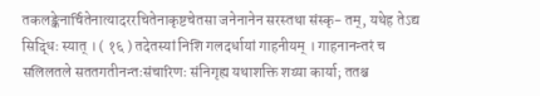तकलङ्केनार्चितेनात्यादररचितेनाकृष्टचेतसा जनेनानेन सरस्तथा संस्कृ- तम्, यथेह तेऽद्य सिद्धिः स्यात् । ( १६ ) तदेतस्यां निशि गलदर्धायां गाहनीयम् । गाहनानन्तरं च सलिलतले सततगतीनन्तःसंचारिणः संनिगृह्य यथाशक्ति शय्या कार्या; ततश्च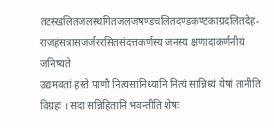तटस्खलितजलस्थगितजलजषण्डचलितदण्डकण्टकाग्रदलितदेह- राजहंसत्रासजर्जररसितसंदत्तकर्णस्य जनस्य क्षणादाकर्णनीयं जनिष्यते
उद्यमवतां हस्ते पाणौ नित्यसांनिध्यानि नित्यं सान्निध्यं येषां तानीति विग्रहः । सदा सन्निहितानि भवन्तीति शेषः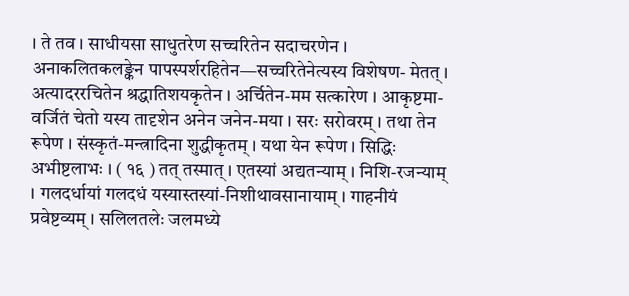। ते तव । साधीयसा साधुतरेण सच्चरितेन सदाचरणेन । अनाकलितकलङ्केन पापस्पर्शरहितेन—सच्चरितेनेत्यस्य विशेषण- मेतत् । अत्यादररचितेन श्रद्धातिशयकृतेन । अर्चितेन-मम सत्कारेण । आकृष्टमा- वर्जितं चेतो यस्य तादृशेन अनेन जनेन-मया । सरः सरोवरम् । तथा तेन रूपेण । संस्कृतं-मन्त्रादिना शुद्धीकृतम् । यथा येन रूपेण । सिद्धिः अभीष्टलाभः । ( १६ ) तत् तस्मात् । एतस्यां अद्यतन्याम् । निशि-रजन्याम् । गलदर्धायां गलदधं यस्यास्तस्यां-निशीथावसानायाम् । गाहनीयं प्रवेष्टव्यम् । सलिलतलेः जलमध्ये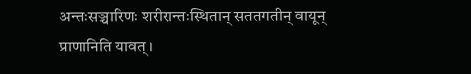अन्तःसञ्चारिणः शरीरान्तःस्थितान् सततगतीन् वायून् प्राणानिति यावत् ।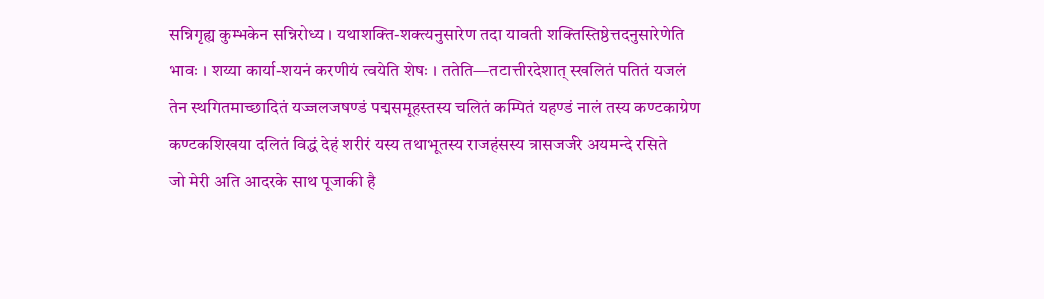सन्निगृह्य कुम्भकेन सन्निरोध्य । यथाशक्ति-शक्त्यनुसारेण तदा यावती शक्तिस्तिष्ठेत्तदनुसारेणेति भावः । शय्या कार्या-शयनं करणीयं त्वयेति शेषः । ततेति—तटात्तीरदेशात् स्खलितं पतितं यजलं तेन स्थगितमाच्छादितं यज्जलजषण्डं पद्मसमूहस्तस्य चलितं कम्पितं यहण्डं नालं तस्य कण्टकाग्रेण कण्टकशिखया दलितं विद्धं देहं शरीरं यस्य तथाभूतस्य राजहंसस्य त्रासजर्जरे अयमन्दे रसिते
जो मेरी अति आदरके साथ पूजाकी है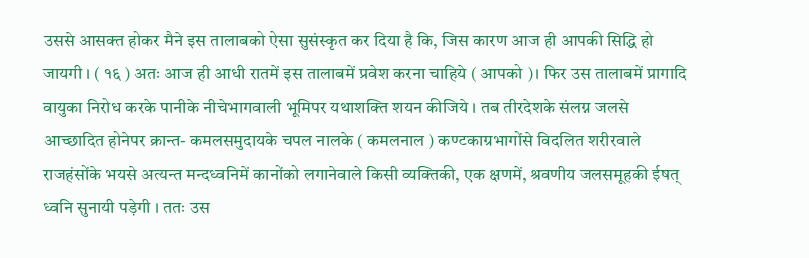उससे आसक्त होकर मैने इस तालाबको ऐसा सुसंस्कृत कर दिया है कि, जिस कारण आज ही आपकी सिद्धि हो जायगी । ( १६ ) अतः आज ही आधी रातमें इस तालाबमें प्रवेश करना चाहिये ( आपको )। फिर उस तालाबमें प्रागादि वायुका निरोध करके पानीके नीचेभागवाली भूमिपर यथाशक्ति शयन कीजिये । तब तीरदेशके संलग्न जलसे आच्छादित होनेपर क्रान्त- कमलसमुदायके चपल नालके ( कमलनाल ) कण्टकाग्रभागोंसे विदलित शरीरवाले राजहंसोंके भयसे अत्यन्त मन्दध्वनिमें कानोंको लगानेवाले किसी व्यक्तिकी, एक क्षणमें, श्रवणीय जलसमूहकी ईषत् ध्वनि सुनायी पड़ेगी । ततः उस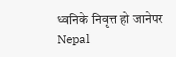ध्वनिके निवृत्त हो जानेपर
Nepal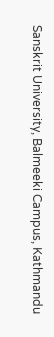Sanskrit University, Balmeeki Campus, Kathmandu